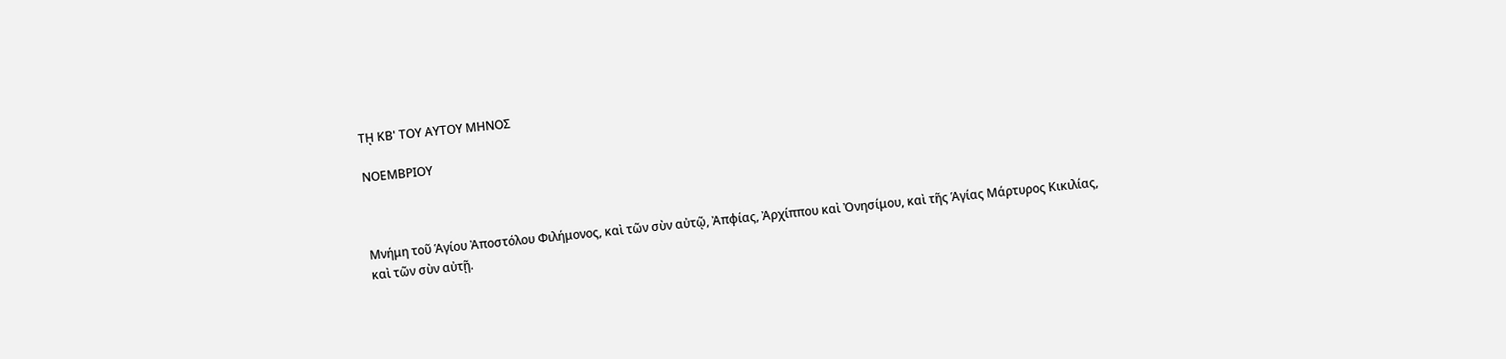Τῌ ΚΒ' ΤΟΥ ΑΥΤΟΥ ΜΗΝΟΣ

ΝΟΕΜΒΡΙΟΥ



Μνήμη τοῦ Ἁγίου Ἀποστόλου Φιλήμονος, καὶ τῶν σὺν αὐτῷ, Ἀπφίας, Ἀρχίππου καὶ Ὀνησίμου, καὶ τῆς Ἁγίας Μάρτυρος Κικιλίας, καὶ τῶν σὺν αὐτῇ.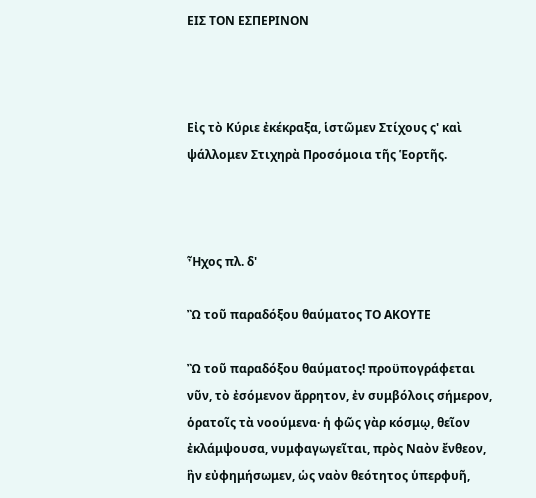ΕΙΣ ΤΟΝ ΕΣΠΕΡΙΝΟΝ



Εἰς τὸ Κύριε ἐκέκραξα, ἱστῶμεν Στίχους ς' καὶ ψάλλομεν Στιχηρὰ Προσόμοια τῆς Ἑορτῆς.



Ἦχος πλ. δ'

Ὢ τοῦ παραδόξου θαύματος ΤΟ ΑΚΟΥΤΕ

Ὢ τοῦ παραδόξου θαύματος! προϋπογράφεται νῦν, τὸ ἐσόμενον ἄρρητον, ἐν συμβόλοις σήμερον, ὁρατοῖς τὰ νοούμενα· ἡ φῶς γὰρ κόσμῳ, θεῖον ἐκλάμψουσα, νυμφαγωγεῖται, πρὸς Ναὸν ἔνθεον, ἣν εὐφημήσωμεν, ὡς ναὸν θεότητος ὑπερφυῆ,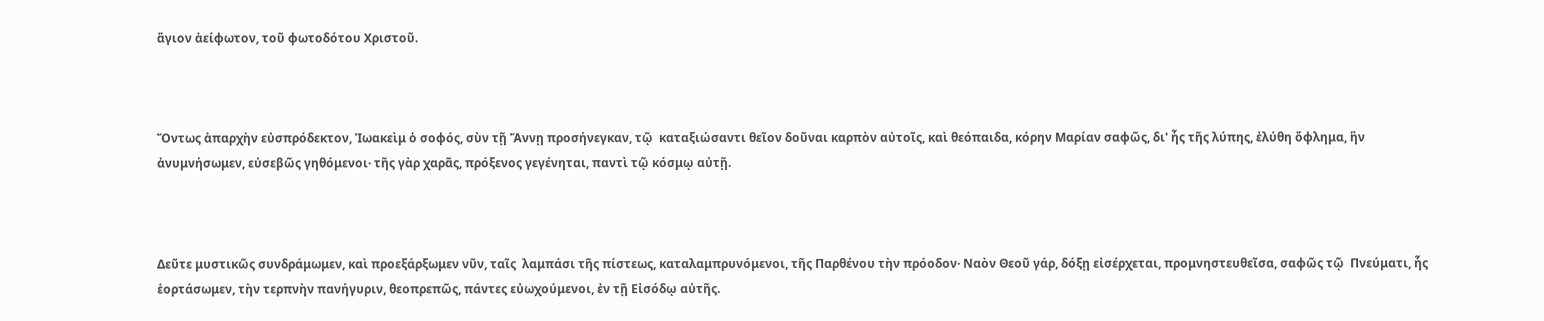ἅγιον ἀείφωτον, τοῦ φωτοδότου Χριστοῦ.



Ὄντως ἀπαρχὴν εὐσπρόδεκτον, Ἰωακεὶμ ὁ σοφός, σὺν τῇ Ἄννῃ προσήνεγκαν, τῷ  καταξιώσαντι θεῖον δοῦναι καρπὸν αὐτοῖς, καὶ θεόπαιδα, κόρην Μαρίαν σαφῶς, δι' ἧς τῆς λύπης, ἐλύθη ὄφλημα, ἣν ἀνυμνήσωμεν, εὐσεβῶς γηθόμενοι· τῆς γὰρ χαρᾶς, πρόξενος γεγένηται, παντὶ τῷ κόσμῳ αὐτῇ.



Δεῦτε μυστικῶς συνδράμωμεν, καὶ προεξάρξωμεν νῦν, ταῖς  λαμπάσι τῆς πίστεως, καταλαμπρυνόμενοι, τῆς Παρθένου τὴν πρόοδον· Ναὸν Θεοῦ γάρ, δόξῃ εἰσέρχεται, προμνηστευθεῖσα, σαφῶς τῷ  Πνεύματι, ἧς ἑορτάσωμεν, τὴν τερπνὴν πανήγυριν, θεοπρεπῶς, πάντες εὐωχούμενοι, ἐν τῇ Εἰσόδῳ αὐτῆς.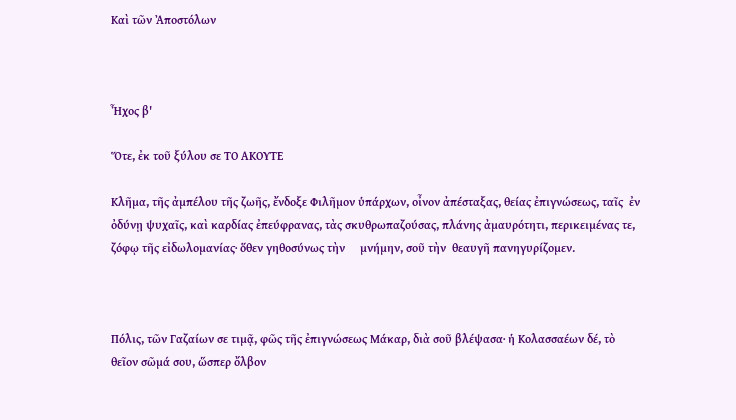Καὶ τῶν Ἀποστόλων



Ἦχος β'

Ὅτε, ἐκ τοῦ ξύλου σε ΤΟ ΑΚΟΥΤΕ

Κλῆμα, τῆς ἀμπέλου τῆς ζωῆς, ἔνδοξε Φιλῆμον ὑπάρχων, οἶνον ἀπέσταξας, θείας ἐπιγνώσεως, ταῖς  ἐν ὀδύνῃ ψυχαῖς, καὶ καρδίας ἐπεύφρανας, τὰς σκυθρωπαζούσας, πλάνης ἀμαυρότητι, περικειμένας τε, ζόφῳ τῆς εἰδωλομανίας· ὅθεν γηθοσύνως τὴν     μνήμην, σοῦ τὴν  θεαυγῆ πανηγυρίζομεν.



Πόλις, τῶν Γαζαίων σε τιμᾷ, φῶς τῆς ἐπιγνώσεως Μάκαρ, διὰ σοῦ βλέψασα· ἡ Κολασσαέων δέ, τὸ θεῖον σῶμά σου, ὥσπερ ὄλβον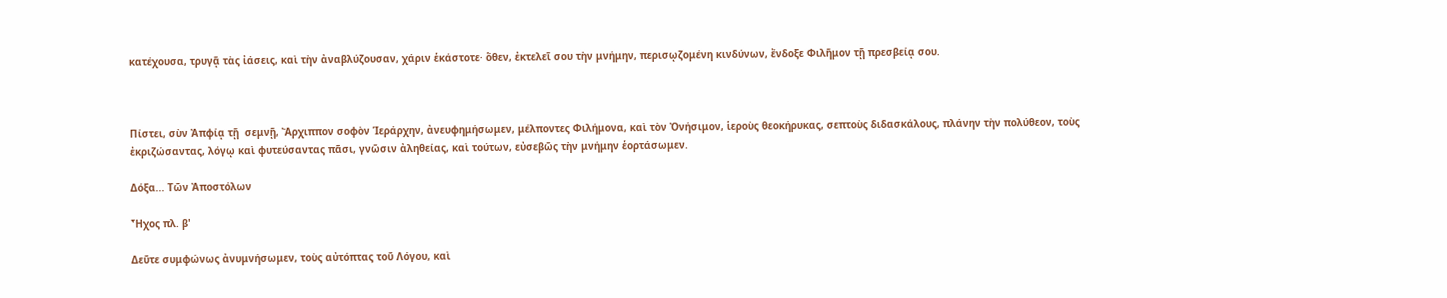κατέχουσα, τρυγᾷ τὰς ἰάσεις, καὶ τὴν ἀναβλύζουσαν, χάριν ἑκάστοτε· ὅθεν, ἐκτελεῖ σου τὴν μνήμην, περισῳζομένη κινδύνων, ἔνδοξε Φιλῆμον τῇ πρεσβείᾳ σου.



Πίστει, σὺν Ἀπφίᾳ τῇ  σεμνῇ, Ἄρχιππον σοφὸν Ἱεράρχην, ἀνευφημήσωμεν, μέλποντες Φιλήμονα, καὶ τὸν Ὀνήσιμον, ἱεροὺς θεοκήρυκας, σεπτοὺς διδασκάλους, πλάνην τὴν πολύθεον, τοὺς ἐκριζώσαντας, λόγῳ καὶ φυτεύσαντας πᾶσι, γνῶσιν ἀληθείας, καὶ τούτων, εὐσεβῶς τὴν μνήμην ἑορτάσωμεν.

Δόξα... Τῶν Ἀποστόλων

Ἦχος πλ. β'

Δεῦτε συμφώνως ἀνυμνήσωμεν, τοὺς αὐτόπτας τοῦ Λόγου, καὶ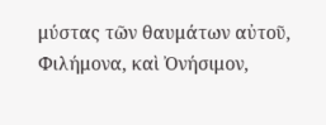μύστας τῶν θαυμάτων αὐτοῦ, Φιλήμονα, καὶ Ὀνήσιμον,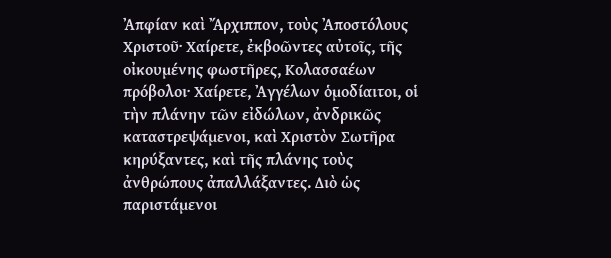Ἀπφίαν καὶ Ἄρχιππον, τοὺς Ἀποστόλους Χριστοῦ· Χαίρετε, ἐκβοῶντες αὐτοῖς, τῆς οἰκουμένης φωστῆρες, Κολασσαέων πρόβολοι· Χαίρετε, Ἀγγέλων ὁμοδίαιτοι, οἱ τὴν πλάνην τῶν εἰδώλων, ἀνδρικῶς καταστρεψάμενοι, καὶ Χριστὸν Σωτῆρα κηρύξαντες, καὶ τῆς πλάνης τοὺς ἀνθρώπους ἀπαλλάξαντες. Διὸ ὡς παριστάμενοι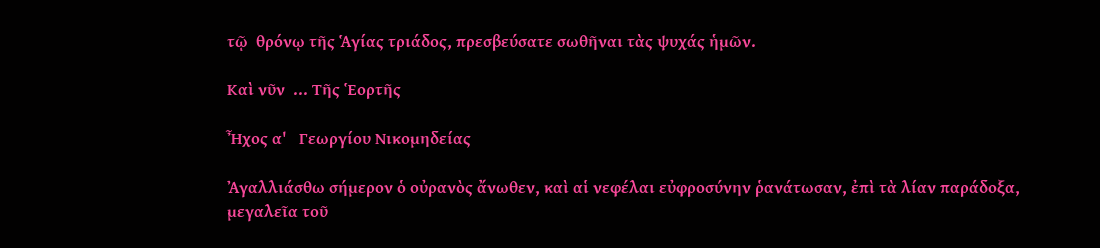τῷ  θρόνῳ τῆς Ἁγίας τριάδος, πρεσβεύσατε σωθῆναι τὰς ψυχάς ἡμῶν.

Καὶ νῦν  ... Τῆς Ἑορτῆς

Ἦχος α'   Γεωργίου Νικομηδείας

Ἀγαλλιάσθω σήμερον ὁ οὐρανὸς ἄνωθεν, καὶ αἱ νεφέλαι εὐφροσύνην ῥανάτωσαν, ἐπὶ τὰ λίαν παράδοξα, μεγαλεῖα τοῦ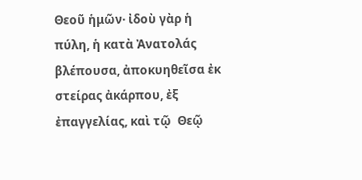Θεοῦ ἡμῶν· ἰδοὺ γὰρ ἡ πύλη, ἡ κατὰ Ἀνατολάς βλέπουσα, ἀποκυηθεῖσα ἐκ στείρας ἀκάρπου, ἐξ ἐπαγγελίας, καὶ τῷ  Θεῷ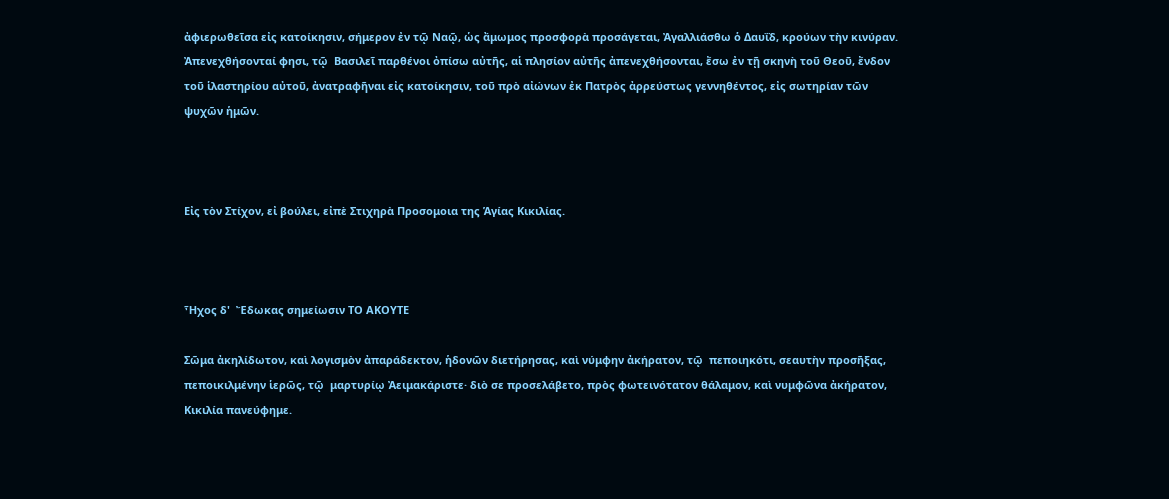ἀφιερωθεῖσα εἰς κατοίκησιν, σήμερον ἐν τῷ Ναῷ, ὡς ἄμωμος προσφορὰ προσάγεται, Ἀγαλλιάσθω ὁ Δαυΐδ, κρούων τὴν κινύραν. Ἀπενεχθήσονταί φησι, τῷ  Βασιλεῖ παρθένοι ὀπίσω αὐτῆς, αἱ πλησίον αὐτῆς ἀπενεχθήσονται, ἔσω ἐν τῇ σκηνὴ τοῦ Θεοῦ, ἔνδον τοῦ ἱλαστηρίου αὐτοῦ, ἀνατραφῆναι εἰς κατοίκησιν, τοῦ πρὸ αἰώνων ἐκ Πατρὸς ἀρρεύστως γεννηθέντος, εἰς σωτηρίαν τῶν ψυχῶν ἡμῶν.



Εἰς τὸν Στίχον, εἰ βούλει, εἰπὲ Στιχηρὰ Προσομοια της Ἁγίας Κικιλίας.



Ἦχος δ'  Ἔδωκας σημείωσιν ΤΟ ΑΚΟΥΤΕ

Σῶμα ἀκηλίδωτον, καὶ λογισμὸν ἀπαράδεκτον, ἡδονῶν διετήρησας, καὶ νύμφην ἀκήρατον, τῷ  πεποιηκότι, σεαυτὴν προσῆξας, πεποικιλμένην ἱερῶς, τῷ  μαρτυρίῳ Ἀειμακάριστε· διὸ σε προσελάβετο, πρὸς φωτεινότατον θάλαμον, καὶ νυμφῶνα ἀκήρατον, Κικιλία πανεύφημε.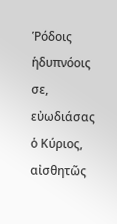Ῥόδοις ἡδυπνόοις σε, εὐωδιάσας ὁ Κύριος, αἰσθητῶς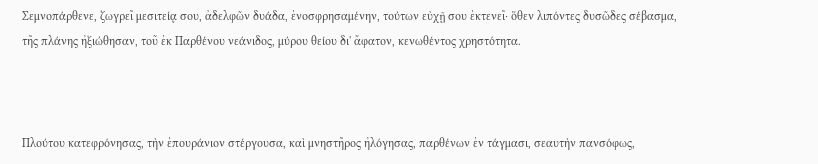Σεμνοπάρθενε, ζωγρεῖ μεσιτείᾳ σου, ἀδελφῶν δυάδα, ἐνοσφρησαμένην, τούτων εὐχῇ σου ἐκτενεῖ· ὅθεν λιπόντες δυσῶδες σέβασμα, τῆς πλάνης ἠξιώθησαν, τοῦ ἐκ Παρθένου νεάνιδος, μύρου θείου δι' ἄφατον, κενωθέντος χρηστότητα.



Πλούτου κατεφρόνησας, τὴν ἐπουράνιον στέργουσα, καὶ μνηστῆρος ἠλόγησας, παρθένων ἐν τάγμασι, σεαυτὴν πανσόφως,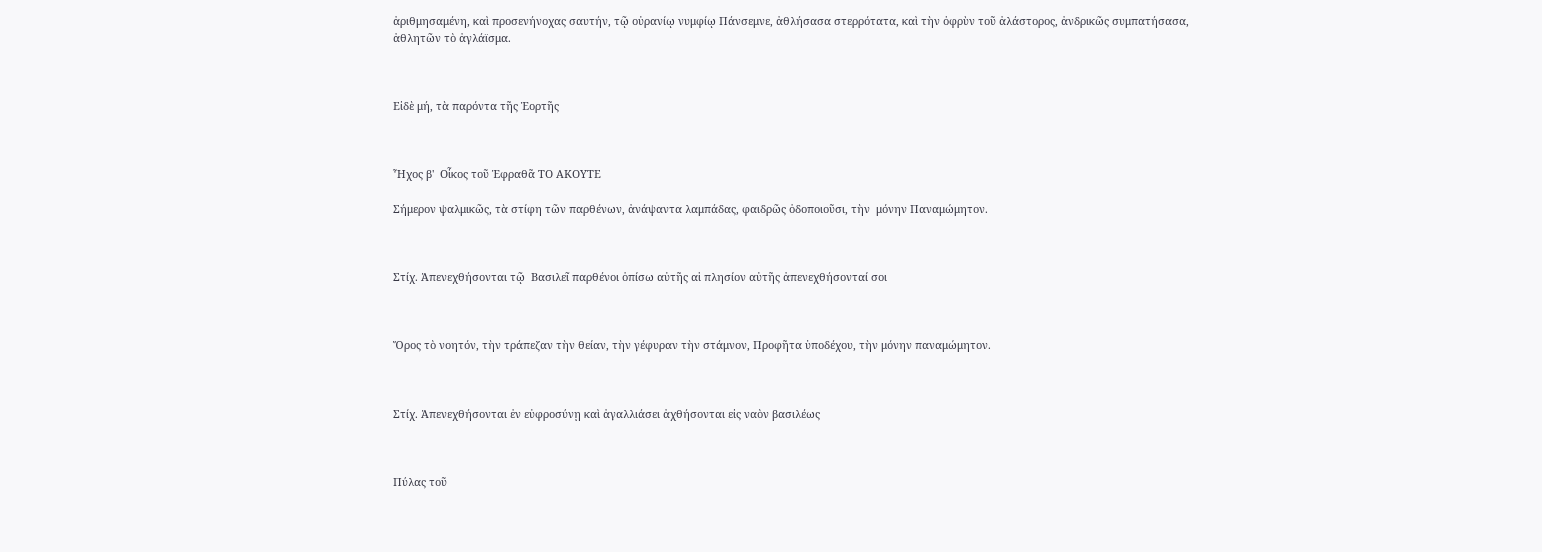ἀριθμησαμένη, καὶ προσενήνοχας σαυτήν, τῷ οὐρανίῳ νυμφίῳ Πάνσεμνε, ἀθλήσασα στερρότατα, καὶ τὴν ὀφρὺν τοῦ ἀλάστορος, ἀνδρικῶς συμπατήσασα, ἀθλητῶν τὸ ἀγλάϊσμα.



Εἰδὲ μή, τὰ παρόντα τῆς Ἑορτῆς



Ἦχος β'  Οἶκος τοῦ Ἐφραθᾶ ΤΟ ΑΚΟΥΤΕ

Σήμερον ψαλμικῶς, τὰ στίφη τῶν παρθένων, ἀνάψαντα λαμπάδας, φαιδρῶς ὁδοποιοῦσι, τὴν  μόνην Παναμώμητον.



Στίχ. Ἀπενεχθήσονται τῷ  Βασιλεῖ παρθένοι ὁπίσω αὐτῆς αἱ πλησίον αὐτῆς ἀπενεχθήσονταί σοι



Ὄρος τὸ νοητόν, τὴν τράπεζαν τὴν θείαν, τὴν γέφυραν τὴν στάμνον, Προφῆτα ὑποδέχου, τὴν μόνην παναμώμητον.



Στίχ. Ἀπενεχθήσονται ἐν εὐφροσύνῃ καὶ ἀγαλλιάσει ἀχθήσονται εἰς ναὸν βασιλέως



Πύλας τοῦ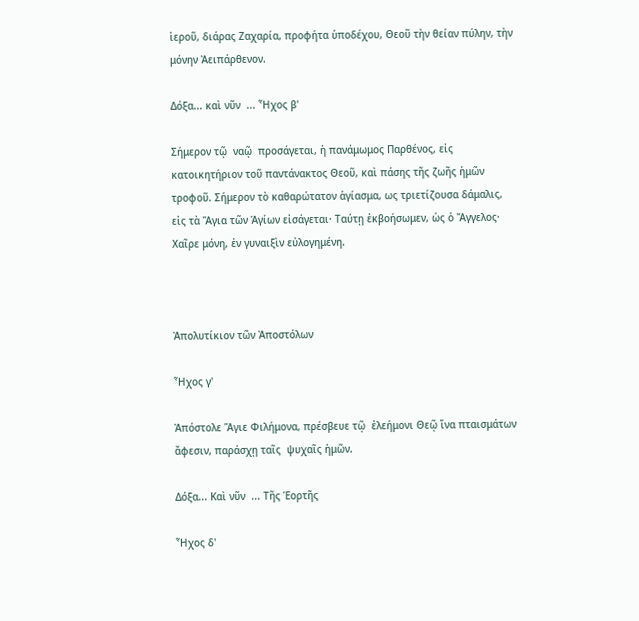ἱεροῦ, διάρας Ζαχαρία, προφήτα ὑποδέχου, Θεοῦ τὴν θείαν πύλην, τὴν     μόνην Ἀειπάρθενον.

Δόξα... καὶ νῦν  ... Ἦχος β'

Σήμερον τῷ  ναῷ  προσάγεται, ἡ πανάμωμος Παρθένος, εἰς κατοικητήριον τοῦ παντάνακτος Θεοῦ, καὶ πάσης τῆς ζωῆς ἡμῶν τροφοῦ. Σήμερον τὸ καθαρώτατον ἁγίασμα, ως τριετίζουσα δάμαλις, εἰς τὰ Ἅγια τῶν Ἁγίων εἰσάγεται· Ταύτῃ ἐκβοήσωμεν, ὡς ὁ Ἄγγελος· Χαῖρε μόνη, ἐν γυναιξὶν εὐλογημένη.



Ἀπολυτίκιον τῶν Ἀποστόλων

Ἦχος γ'

Ἀπόστολε Ἅγιε Φιλήμονα, πρέσβευε τῷ  ἐλεήμονι Θεῷ ἵνα πταισμάτων ἄφεσιν, παράσχῃ ταῖς  ψυχαῖς ἡμῶν.

Δόξα... Καὶ νῦν  ... Τῆς Ἑορτῆς

Ἦχος δ'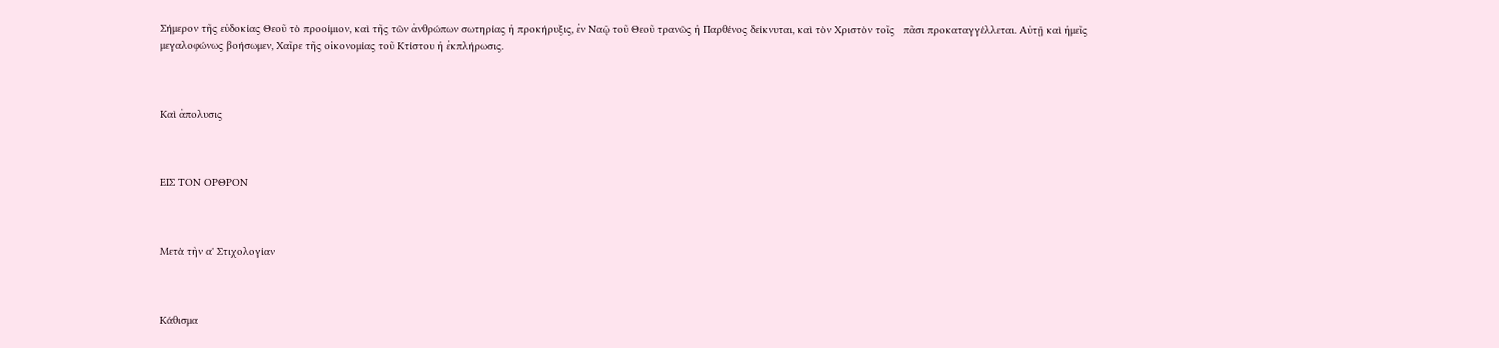Σήμερον τῆς εὐδοκίας Θεοῦ τὸ προοίμιον, καὶ τῆς τῶν ἀνθρώπων σωτηρίας ἡ προκήρυξις, ἐν Ναῷ τοῦ Θεοῦ τρανῶς ἡ Παρθένος δείκνυται, καὶ τὸν Χριστὸν τοῖς   πᾶσι προκαταγγέλλεται. Αὐτῇ καὶ ἡμεῖς μεγαλοφώνως βοήσωμεν, Χαῖρε τῆς οἰκονομίας τοῦ Κτίστου ἡ ἐκπλήρωσις.



Καὶ ἀπολυσις



ΕΙΣ ΤΟΝ ΟΡΘΡΟΝ



Μετὰ τὴν α' Στιχολογίαν



Κάθισμα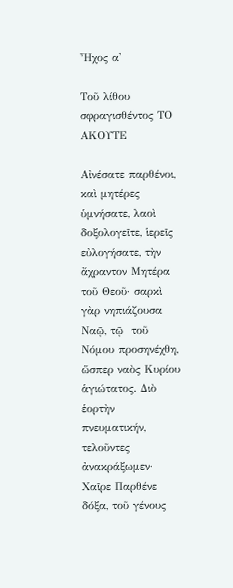Ἦχος α'

Τοῦ λίθου σφραγισθέντος ΤΟ ΑΚΟΥΤΕ

Αἰνέσατε παρθένοι, καὶ μητέρες ὑμνήσατε, λαοὶ δοξολογεῖτε, ἱερεῖς εὐλογήσατε, τὴν     ἄχραντον Μητέρα τοῦ Θεοῦ· σαρκὶ γὰρ νηπιάζουσα Ναῷ, τῷ  τοῦ Νόμου προσηνέχθη, ὥσπερ ναὸς Κυρίου ἁγιώτατος. Διὸ ἑορτὴν πνευματικήν, τελοῦντες ἀνακράξωμεν· Χαῖρε Παρθένε δόξα, τοῦ γένους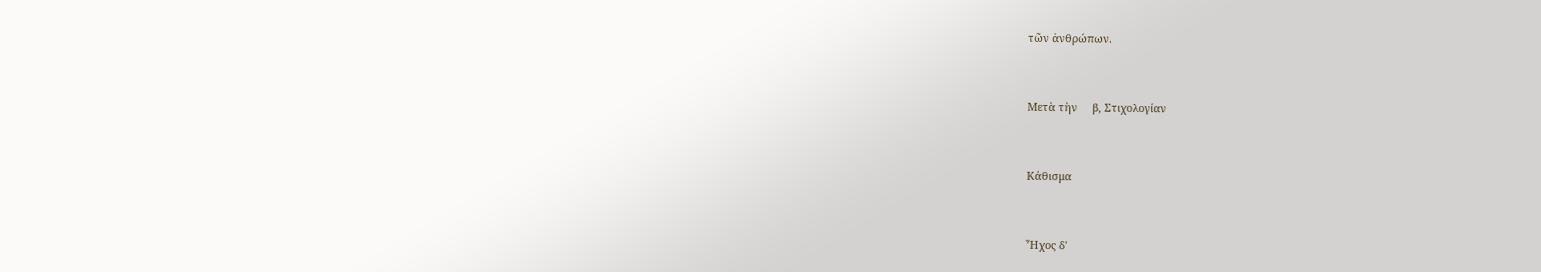τῶν ἀνθρώπων.



Μετὰ τὴν     β, Στιχολογίαν



Κάθισμα



Ἦχος δ'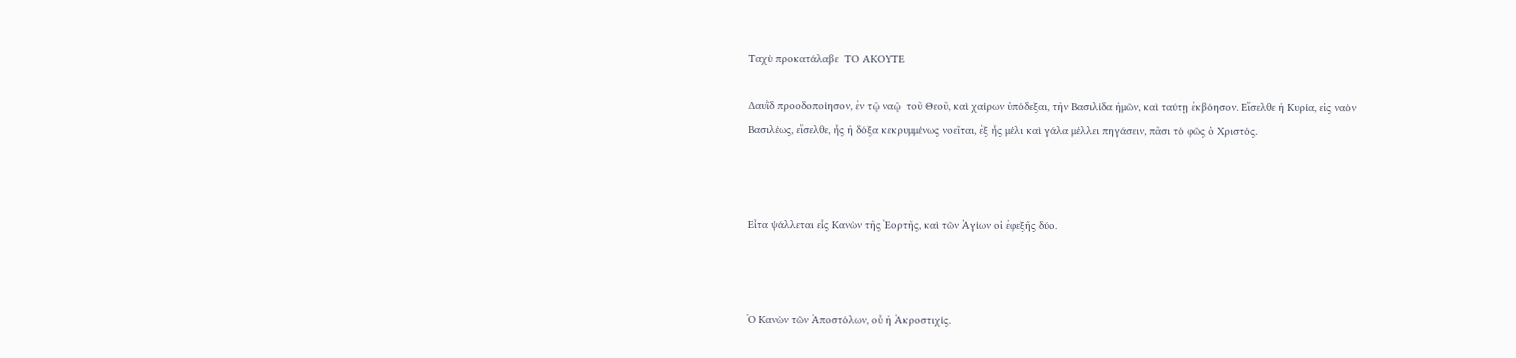Ταχὺ προκατάλαβε  ΤΟ ΑΚΟΥΤΕ

Δαυῒδ προοδοποίησον, ἐν τῷ ναῷ  τοῦ Θεοῦ, καὶ χαίρων ὑπόδεξαι, τὴν Βασιλίδα ἡμῶν, καὶ ταύτῃ ἐκβόησον. Εἴσελθε ἡ Κυρία, εἰς ναὸν Βασιλέως, εἴσελθε, ἧς ἡ δόξα κεκρυμμένως νοεῖται, ἐξ ἧς μέλι καὶ γάλα μέλλει πηγάσειν, πᾶσι τὸ φῶς ὁ Χριστός.



Εἶτα ψάλλεται εἷς Κανὼν τῆς Ἑορτῆς, καὶ τῶν Ἁγίων οἱ ἐφεξῆς δύο.



Ὁ Κανὼν τῶν Ἀποστόλων, οὗ ἡ Ἀκροστιχίς.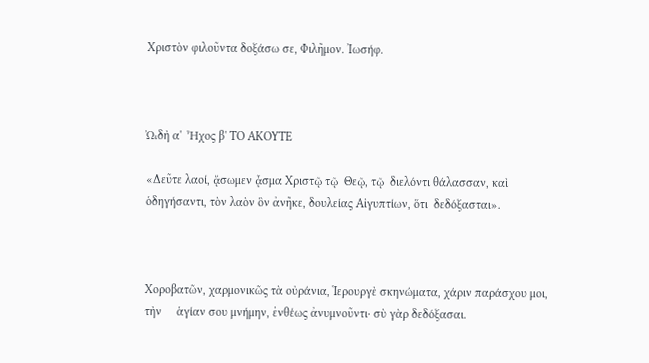Χριστὸν φιλοῦντα δοξάσω σε, Φιλῆμον. Ἰωσήφ.



ᾨδὴ α'  Ἦχος β' ΤΟ ΑΚΟΥΤΕ

«Δεῦτε λαοί, ᾄσωμεν ᾆσμα Χριστῷ τῷ  Θεῷ, τῷ  διελόντι θάλασσαν, καὶ ὁδηγήσαντι, τὸν λαὸν ὃν ἀνῆκε, δουλείας Αἰγυπτίων, ὅτι  δεδόξασται».



Χοροβατῶν, χαρμονικῶς τὰ οὐράνια, Ἱερουργὲ σκηνώματα, χάριν παράσχου μοι, τὴν     ἁγίαν σου μνήμην, ἐνθέως ἀνυμνοῦντι· σὺ γὰρ δεδόξασαι.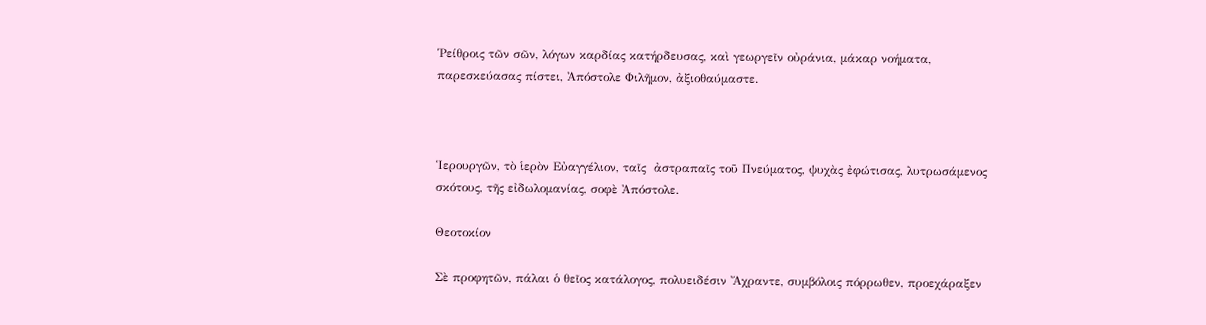Ῥείθροις τῶν σῶν, λόγων καρδίας κατήρδευσας, καὶ γεωργεῖν οὐράνια, μάκαρ νοήματα, παρεσκεύασας πίστει, Ἀπόστολε Φιλῆμον, ἀξιοθαύμαστε.



Ἱερουργῶν, τὸ ἱερὸν Εὐαγγέλιον, ταῖς  ἀστραπαῖς τοῦ Πνεύματος, ψυχὰς ἐφώτισας, λυτρωσάμενος σκότους, τῆς εἰδωλομανίας, σοφὲ Ἀπόστολε.

Θεοτοκίον

Σὲ προφητῶν, πάλαι ὁ θεῖος κατάλογος, πολυειδέσιν Ἄχραντε, συμβόλοις πόρρωθεν, προεχάραξεν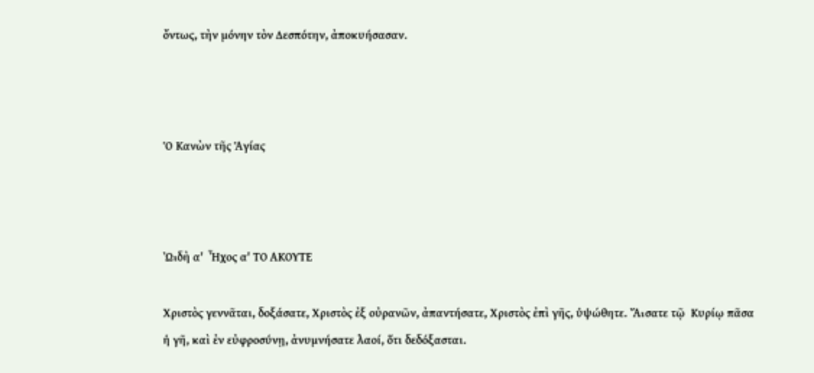ὄντως, τὴν μόνην τὸν Δεσπότην, ἀποκυήσασαν.



Ὁ Κανὼν τῆς Ἁγίας



ᾨδὴ α'  Ἦχος α' ΤΟ ΑΚΟΥΤΕ

Χριστὸς γεννᾶται, δοξάσατε, Χριστὸς ἐξ οὐρανῶν, ἀπαντήσατε, Χριστὸς ἐπὶ γῆς, ὑψώθητε. ᾌσατε τῷ  Κυρίῳ πᾶσα ἡ γῆ, καὶ ἐν εὐφροσύνῃ, ἀνυμνήσατε λαοί, ὅτι δεδόξασται.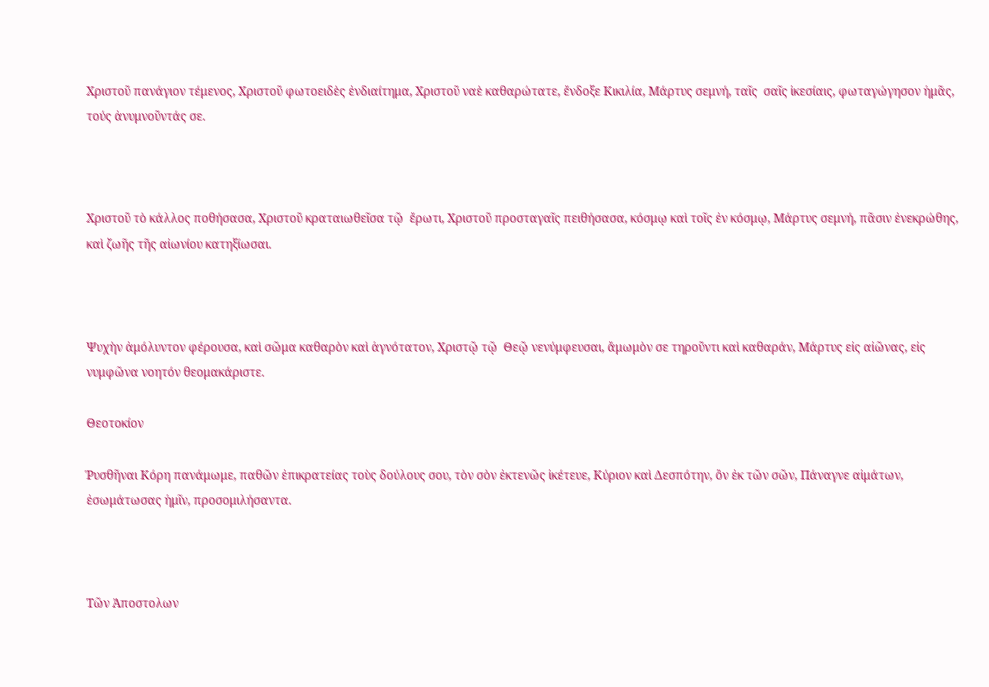Χριστοῦ πανάγιον τέμενος, Χριστοῦ φωτοειδὲς ἐνδιαίτημα, Χριστοῦ ναὲ καθαρώτατε, ἔνδοξε Κικιλία, Μάρτυς σεμνή, ταῖς  σαῖς ἱκεσίαις, φωταγώγησον ἡμᾶς, τούς ἀνυμνοῦντάς σε.



Χριστοῦ τὸ κάλλος ποθήσασα, Χριστοῦ κραταιωθεῖσα τῷ  ἔρωτι, Χριστοῦ προσταγαῖς πειθήσασα, κόσμῳ καὶ τοῖς ἐν κόσμῳ, Μάρτυς σεμνή, πᾶσιν ἐνεκρώθης, καὶ ζωῆς τῆς αἰωνίου κατηξίωσαι.



Ψυχὴν ἀμόλυντον φέρουσα, καὶ σῶμα καθαρὸν καὶ ἁγνότατον, Χριστῷ τῷ  Θεῷ νενύμφευσαι, ἄμωμὸν σε τηροῦντι καὶ καθαράν, Μάρτυς εἰς αἰῶνας, εἰς νυμφῶνα νοητόν θεομακάριστε.

Θεοτοκίον

Ῥυσθῆναι Κόρη πανάμωμε, παθῶν ἐπικρατείας τοὺς δούλους σου, τὸν σὸν ἐκτενῶς ἱκέτευε, Κύριον καὶ Δεσπότην, ὃν ἐκ τῶν σῶν, Πάναγνε αἱμάτων, ἐσωμάτωσας ἡμῖν, προσομιλήσαντα.



Τῶν Ἀποστολων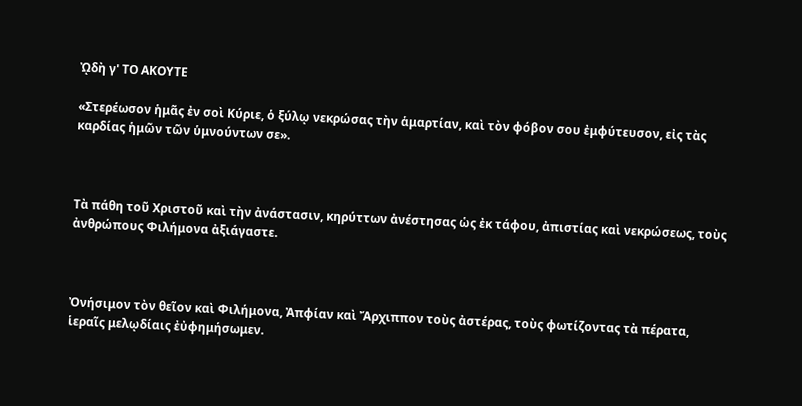ᾨδὴ γ' ΤΟ ΑΚΟΥΤΕ

«Στερέωσον ἡμᾶς ἐν σοὶ Κύριε, ὁ ξύλῳ νεκρώσας τὴν ἁμαρτίαν, καὶ τὸν φόβον σου ἐμφύτευσον, εἰς τὰς καρδίας ἡμῶν τῶν ὑμνούντων σε».



Τὰ πάθη τοῦ Χριστοῦ καὶ τὴν ἀνάστασιν, κηρύττων ἀνέστησας ὡς ἐκ τάφου, ἀπιστίας καὶ νεκρώσεως, τοὺς ἀνθρώπους Φιλήμονα ἀξιάγαστε.



Ὀνήσιμον τὸν θεῖον καὶ Φιλήμονα, Ἀπφίαν καὶ Ἄρχιππον τοὺς ἀστέρας, τοὺς φωτίζοντας τὰ πέρατα, ἱεραῖς μελῳδίαις ἐὐφημήσωμεν.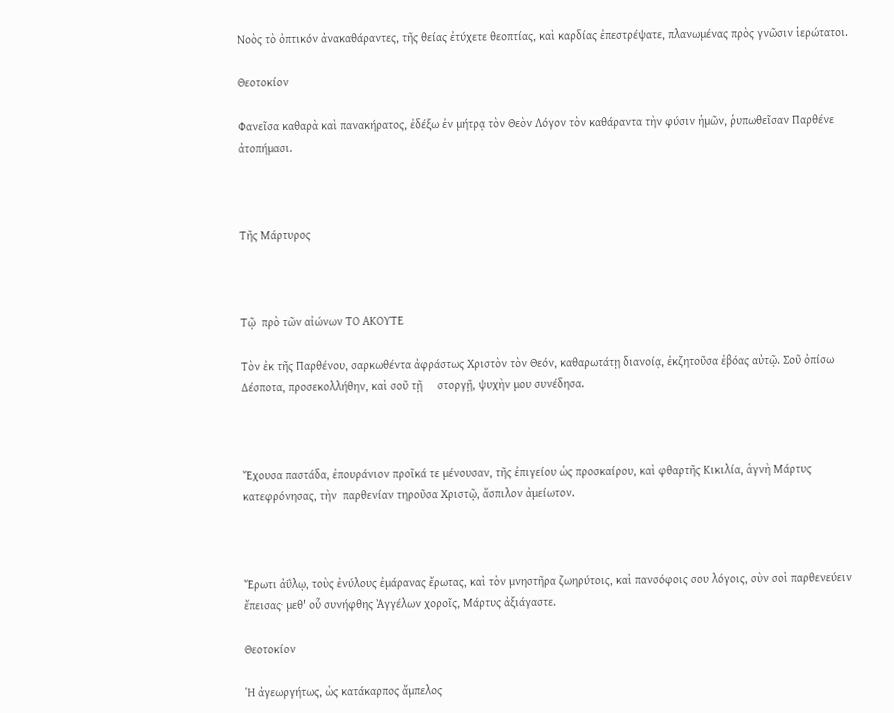Νοὸς τὸ ὀπτικόν ἀνακαθάραντες, τῆς θείας ἐτύχετε θεοπτίας, καὶ καρδίας ἐπεστρέψατε, πλανωμένας πρὸς γνῶσιν ἱερώτατοι.

Θεοτοκίον

Φανεῖσα καθαρὰ καὶ πανακήρατος, ἐδέξω ἐν μήτρᾳ τὸν Θεὸν Λόγον τὸν καθάραντα τὴν φύσιν ἡμῶν, ῥυπωθεῖσαν Παρθένε ἀτοπήμασι.



Τῆς Μάρτυρος



Τῷ  πρὸ τῶν αἰώνων ΤΟ ΑΚΟΥΤΕ

Τὸν ἐκ τῆς Παρθένου, σαρκωθέντα ἀφράστως Χριστὸν τὸν Θεόν, καθαρωτάτῃ διανοίᾳ, ἐκζητοῦσα ἐβόας αὐτῷ. Σοῦ ὀπίσω Δέσποτα, προσεκολλήθην, καὶ σοῦ τῇ     στοργῇ, ψυχὴν μου συνέδησα.



Ἔχουσα παστάδα, ἐπουράνιον προῖκά τε μένουσαν, τῆς ἐπιγείου ὡς προσκαίρου, καὶ φθαρτῆς Κικιλία, ἁγνὴ Μάρτυς κατεφρόνησας, τὴν  παρθενίαν τηροῦσα Χριστῷ, ἄσπιλον ἀμείωτον.



Ἔρωτι ἀΰλῳ, τοὺς ἐνύλους ἐμάρανας ἔρωτας, καὶ τὸν μνηστῆρα ζωηρύτοις, καὶ πανσόφοις σου λόγοις, σὺν σοὶ παρθενεύειν ἔπεισας· μεθ' οὗ συνήφθης Ἀγγέλων χοροῖς, Μάρτυς ἀξιάγαστε.

Θεοτοκίον

Ἡ ἀγεωργήτως, ὡς κατάκαρπος ἄμπελος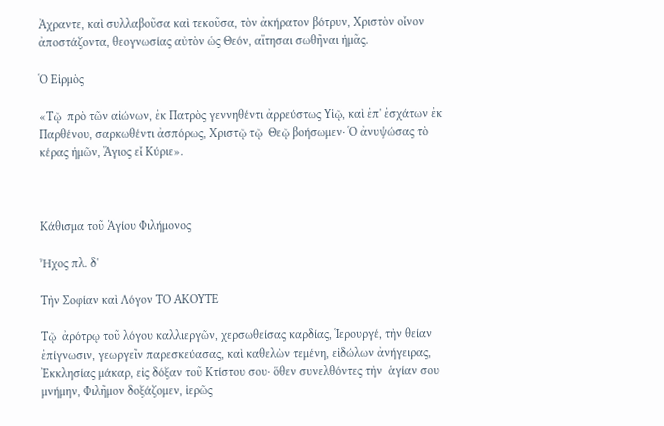Ἀχραντε, καὶ συλλαβοῦσα καὶ τεκοῦσα, τὸν ἀκήρατον βότρυν, Χριστὸν οἶνον ἀποστάζοντα, θεογνωσίας αὐτὸν ὡς Θεόν, αἴτησαι σωθῆναι ἡμᾶς.

Ὁ Εἱρμὸς

«Τῷ  πρὸ τῶν αἰώνων, ἐκ Πατρὸς γεννηθέντι ἀρρεύστως Υἱῷ, καὶ ἐπ' ἐσχάτων ἐκ Παρθένου, σαρκωθέντι ἀσπόρως, Χριστῷ τῷ  Θεῷ βοήσωμεν· Ὁ ἀνυψώσας τὸ κέρας ἡμῶν, Ἅγιος εἶ Κύριε».



Κάθισμα τοῦ Ἁγίου Φιλήμονος

Ἦχος πλ. δ'

Τὴν Σοφίαν καὶ Λόγον ΤΟ ΑΚΟΥΤΕ

Τῷ  ἀρότρῳ τοῦ λόγου καλλιεργῶν, χερσωθείσας καρδίας, Ἱερουργέ, τὴν θείαν ἐπίγνωσιν, γεωργεῖν παρεσκεύασας, καὶ καθελὼν τεμένη, εἰδώλων ἀνήγειρας, Ἐκκλησίας μάκαρ, εἰς δόξαν τοῦ Κτίστου σου· ὅθεν συνελθόντες τὴν  ἁγίαν σου μνήμην, Φιλῆμον δοξάζομεν, ἱερῶς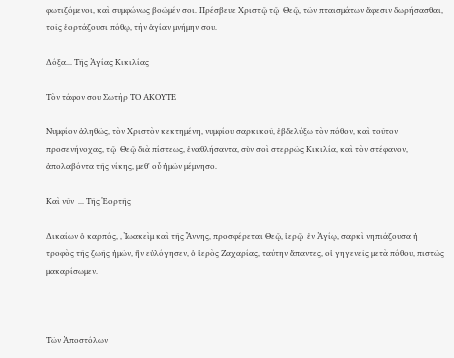φωτιζόμενοι, καὶ συμφώνως βοῶμέν σοι. Πρέσβευε Χριστῷ τῷ  Θεῷ, τῶν πταισμάτων ἄφεσιν δωρήσασθαι, τοῖς ἑορτάζουσι πόθῳ, τὴν ἁγίαν μνήμην σου.

Δόξα... Τῆς Ἁγίας Κικιλίας

Τὸν τάφον σου Σωτὴρ ΤΟ ΑΚΟΥΤΕ

Νυμφίον ἀληθῶς, τὸν Χριστὸν κεκτημένη, νυμφίου σαρκικοῦ, ἐβδελύξω τὸν πόθον, καὶ τοῦτον προσενήνοχας, τῷ  Θεῷ διὰ πίστεως, ἐναθλήσαντα, σὺν σοὶ στερρῶς Κικιλία, καὶ τὸν στέφανον, ἀπολαβόντα τῆς νίκης, μεθ' οὗ ἡμῶν μέμνησο.

Καὶ νῦν  ... Τῆς Ἑορτῆς

Δικαίων ὁ καρπός, , Ἰωακεὶμ καὶ τῆς Ἄννης, προσφέρεται Θεῷ, ἱερῷ  ἐν Ἁγίῳ, σαρκὶ νηπιάζουσα ἡ τροφὸς τῆς ζωῆς ἡμῶν, ἣν εὐλόγησεν, ὁ ἱερὸς Ζαχαρίας, ταύτην ἅπαντες, οἱ γηγενεῖς μετὰ πόθου, πιστῶς μακαρίσωμεν.



Τῶν Ἀποστόλων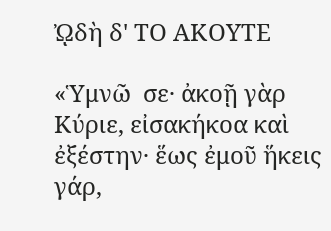ᾨδὴ δ' ΤΟ ΑΚΟΥΤΕ

«Ὑμνῶ  σε· ἀκοῇ γὰρ Κύριε, εἰσακήκοα καὶ ἐξέστην· ἕως ἐμοῦ ἥκεις γάρ,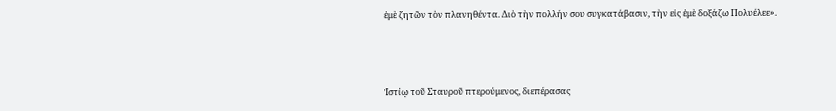ἐμὲ ζητῶν τὸν πλανηθέντα. Διὸ τὴν πολλήν σου συγκατάβασιν, τὴν εἰς ἐμὲ δοξάζω Πολυέλεε».



Ἱστίῳ τοῦ Σταυροῦ πτερούμενος, διεπέρασας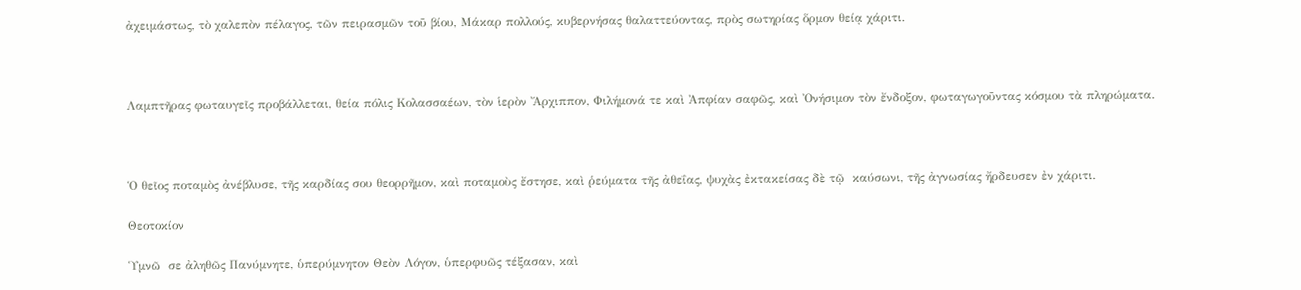ἀχειμάστως, τὸ χαλεπὸν πέλαγος, τῶν πειρασμῶν τοῦ βίου, Μάκαρ πολλούς, κυβερνήσας θαλαττεύοντας, πρὸς σωτηρίας ὅρμον θείᾳ χάριτι.



Λαμπτῆρας φωταυγεῖς προβάλλεται, θεία πόλις Κολασσαέων, τὸν ἱερὸν Ἄρχιππον, Φιλήμονά τε καὶ Ἀπφίαν σαφῶς, καὶ Ὀνήσιμον τὸν ἔνδοξον, φωταγωγοῦντας κόσμου τὰ πληρώματα.



Ὁ θεῖος ποταμὸς ἀνέβλυσε, τῆς καρδίας σου θεορρῆμον, καὶ ποταμοὺς ἔστησε, καὶ ῥεύματα τῆς ἀθεΐας, ψυχὰς ἐκτακείσας δὲ τῷ  καύσωνι, τῆς ἀγνωσίας ἤρδευσεν ἐν χάριτι.

Θεοτοκίον

Ὑμνῶ  σε ἀληθῶς Πανύμνητε, ὑπερύμνητον Θεὸν Λόγον, ὑπερφυῶς τέξασαν, καὶ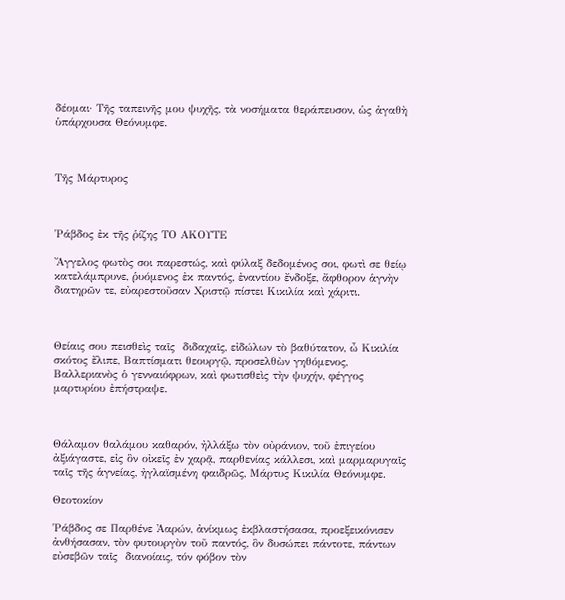δέομαι· Τῆς ταπεινῆς μου ψυχῆς, τὰ νοσήματα θεράπευσον, ὡς ἀγαθὴ ὑπάρχουσα Θεόνυμφε.



Τῆς Μάρτυρος



Ῥάβδος ἐκ τῆς ῥίζης ΤΟ ΑΚΟΥΤΕ

Ἄγγελος φωτὸς σοι παρεστώς, καὶ φύλαξ δεδομένος σοι, φωτὶ σε θείῳ κατελάμπρυνε, ῥυόμενος ἐκ παντός, ἐναντίου ἔνδοξε, ἄφθορον ἁγνὴν διατηρῶν τε, εὐαρεστοῦσαν Χριστῷ πίστει Κικιλία καὶ χάριτι.



Θείαις σου πεισθεὶς ταῖς  διδαχαῖς, εἰδώλων τὸ βαθύτατον, ὦ Κικιλία σκότος ἔλιπε, Βαπτίσματι θεουργῷ, προσελθὼν γηθόμενος, Βαλλεριανὸς ὁ γενναιόφρων, καὶ φωτισθεὶς τὴν ψυχήν, φέγγος μαρτυρίου ἐπήστραψε.



Θάλαμον θαλάμου καθαρόν, ἠλλάξω τὸν οὐράνιον, τοῦ ἐπιγείου ἀξιάγαστε, εἰς ὃν οἰκεῖς ἐν χαρᾷ, παρθενίας κάλλεσι, καὶ μαρμαρυγαῖς ταῖς τῆς ἁγνείας, ἠγλαϊσμένη φαιδρῶς, Μάρτυς Κικιλία Θεόνυμφε.

Θεοτοκίον

Ῥάβδος σε Παρθένε Ἀαρών, ἀνίκμως ἐκβλαστήσασα, προεξεικόνισεν ἀνθήσασαν, τὸν φυτουργὸν τοῦ παντός, ὃν δυσώπει πάντοτε, πάντων εὐσεβῶν ταῖς  διανοίαις, τόν φόβον τὸν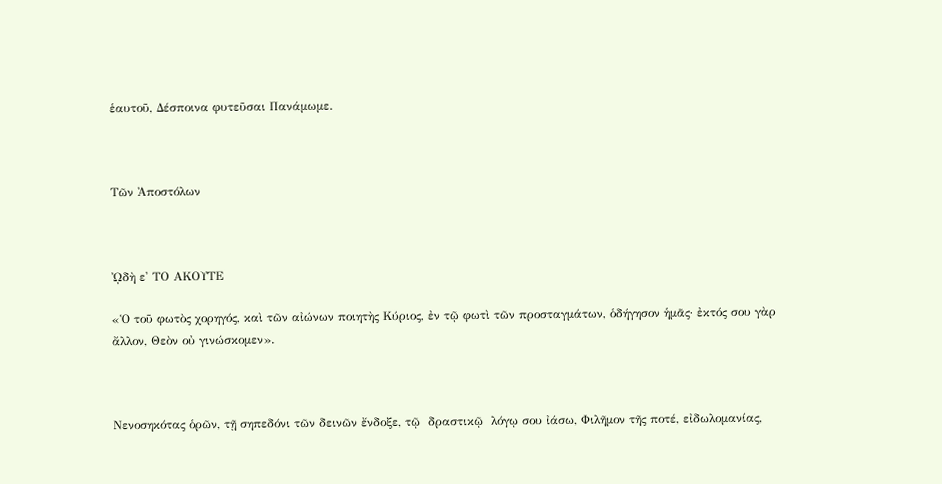ἑαυτοῦ, Δέσποινα φυτεῦσαι Πανάμωμε.



Τῶν Ἀποστόλων



ᾨδὴ ε' ΤΟ ΑΚΟΥΤΕ

«Ὁ τοῦ φωτὸς χορηγός, καὶ τῶν αἰώνων ποιητὴς Κύριος, ἐν τῷ φωτὶ τῶν προσταγμάτων, ὁδήγησον ἡμᾶς· ἐκτός σου γὰρ ἄλλον, Θεὸν οὐ γινώσκομεν».



Νενοσηκότας ὁρῶν, τῇ σηπεδόνι τῶν δεινῶν ἔνδοξε, τῷ  δραστικῷ  λόγῳ σου ἰάσω, Φιλῆμον τῆς ποτέ, εἰδωλομανίας,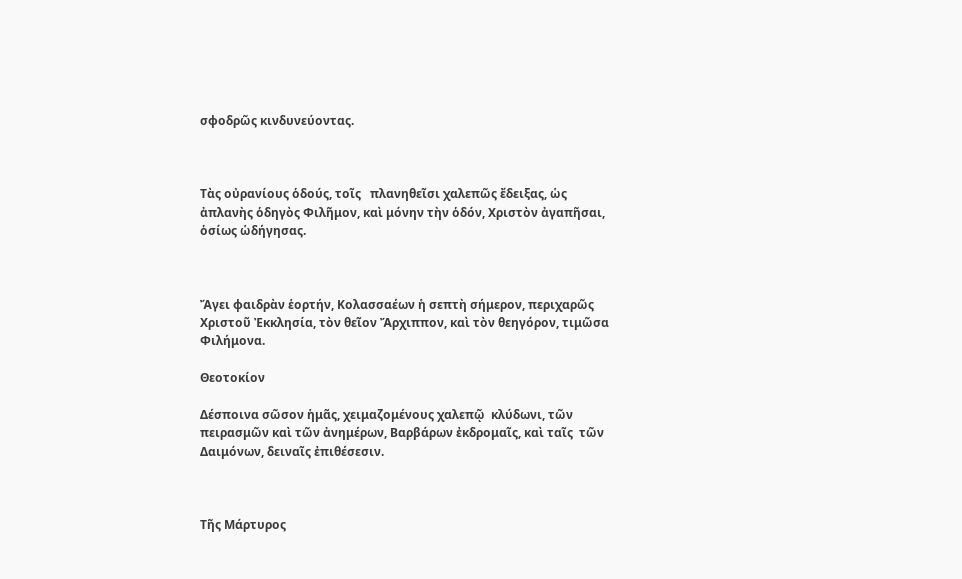σφοδρῶς κινδυνεύοντας.



Τὰς οὐρανίους ὁδούς, τοῖς   πλανηθεῖσι χαλεπῶς ἔδειξας, ὡς ἀπλανὴς ὁδηγὸς Φιλῆμον, καὶ μόνην τὴν ὁδόν, Χριστὸν ἀγαπῆσαι, ὁσίως ὡδήγησας.



Ἄγει φαιδρὰν ἑορτήν, Κολασσαέων ἡ σεπτὴ σήμερον, περιχαρῶς Χριστοῦ Ἐκκλησία, τὸν θεῖον Ἄρχιππον, καὶ τὸν θεηγόρον, τιμῶσα Φιλήμονα.

Θεοτοκίον

Δέσποινα σῶσον ἡμᾶς, χειμαζομένους χαλεπῷ  κλύδωνι, τῶν πειρασμῶν καὶ τῶν ἀνημέρων, Βαρβάρων ἐκδρομαῖς, καὶ ταῖς  τῶν Δαιμόνων, δειναῖς ἐπιθέσεσιν.



Τῆς Μάρτυρος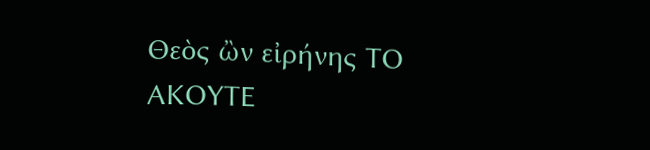Θεὸς ὢν εἰρήνης ΤΟ ΑΚΟΥΤΕ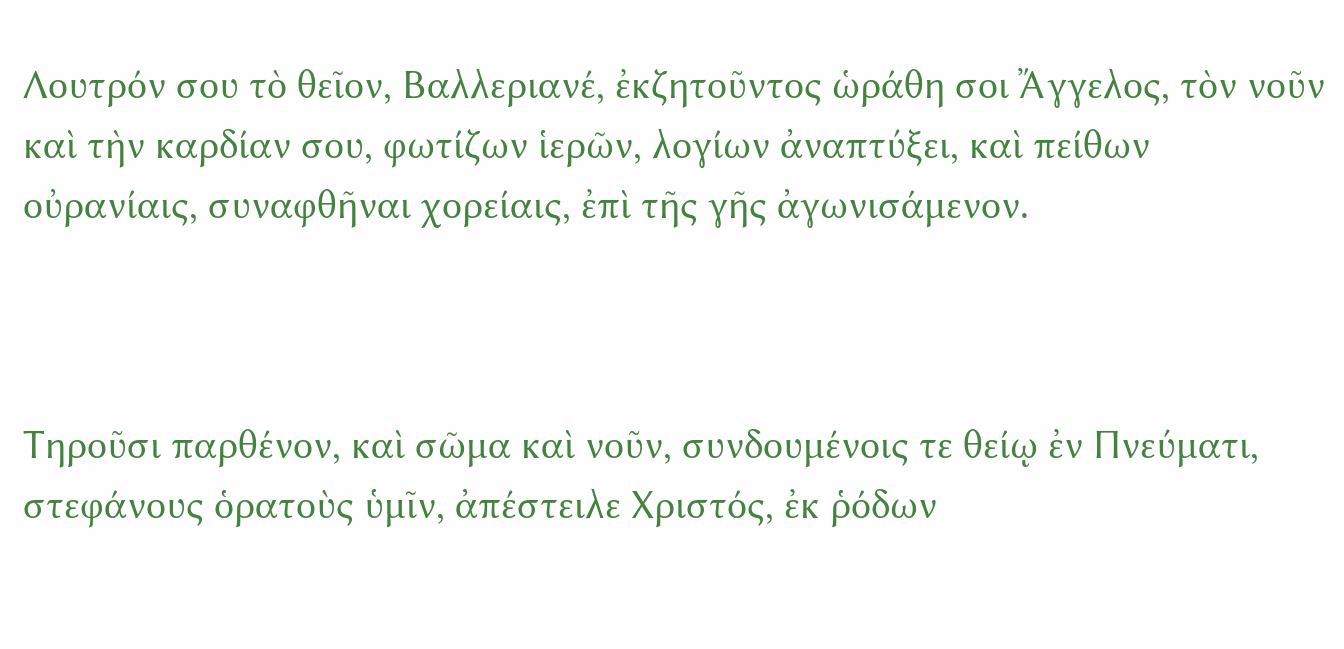Λουτρόν σου τὸ θεῖον, Βαλλεριανέ, ἐκζητοῦντος ὡράθη σοι Ἄγγελος, τὸν νοῦν καὶ τὴν καρδίαν σου, φωτίζων ἱερῶν, λογίων ἀναπτύξει, καὶ πείθων οὐρανίαις, συναφθῆναι χορείαις, ἐπὶ τῆς γῆς ἀγωνισάμενον.



Τηροῦσι παρθένον, καὶ σῶμα καὶ νοῦν, συνδουμένοις τε θείῳ ἐν Πνεύματι, στεφάνους ὁρατοὺς ὑμῖν, ἀπέστειλε Χριστός, ἐκ ῥόδων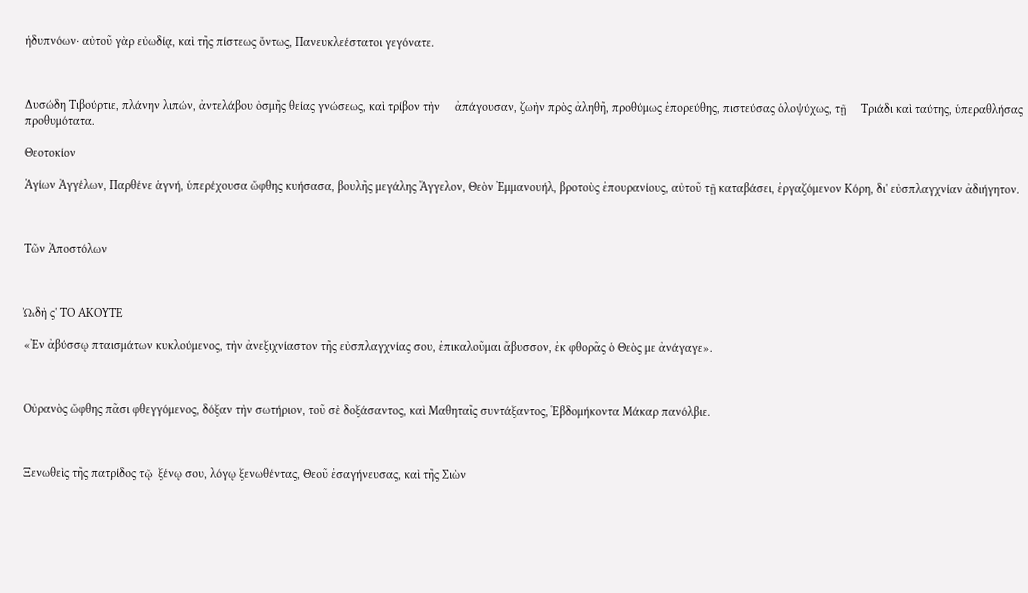ἡδυπνόων· αὐτοῦ γὰρ εὐωδίᾳ, καὶ τῆς πίστεως ὄντως, Πανευκλεέστατοι γεγόνατε.



Δυσώδη Τιβούρτιε, πλάνην λιπών, ἀντελάβου ὀσμῆς θείας γνώσεως, καὶ τρίβον τὴν     ἀπάγουσαν, ζωὴν πρὸς ἀληθῆ, προθύμως ἐπορεύθης, πιστεύσας ὁλοψύχως, τῇ     Τριάδι καὶ ταύτης, ὑπεραθλήσας προθυμότατα.

Θεοτοκίον

Ἁγίων Ἀγγέλων, Παρθένε ἁγνή, ὑπερέχουσα ὤφθης κυήσασα, βουλῆς μεγάλης Ἄγγελον, Θεὸν Ἐμμανουήλ, βροτοὺς ἐπουρανίους, αὐτοῦ τῇ καταβάσει, ἐργαζόμενον Κόρη, δι' εὐσπλαγχνίαν ἀδιήγητον.



Τῶν Ἀποστόλων



ᾨδὴ ς' ΤΟ ΑΚΟΥΤΕ

«Ἐν ἀβύσσῳ πταισμάτων κυκλούμενος, τὴν ἀνεξιχνίαστον τῆς εὐσπλαγχνίας σου, ἐπικαλοῦμαι ἄβυσσον, ἐκ φθορᾶς ὁ Θεὸς με ἀνάγαγε».



Οὐρανὸς ὤφθης πᾶσι φθεγγόμενος, δόξαν τὴν σωτήριον, τοῦ σὲ δοξάσαντος, καὶ Μαθηταῖς συντάξαντος, Ἑβδομήκοντα Μάκαρ πανόλβιε.



Ξενωθεὶς τῆς πατρίδος τῷ  ξένῳ σου, λόγῳ ξενωθέντας, Θεοῦ ἐσαγήνευσας, καὶ τῆς Σιὼν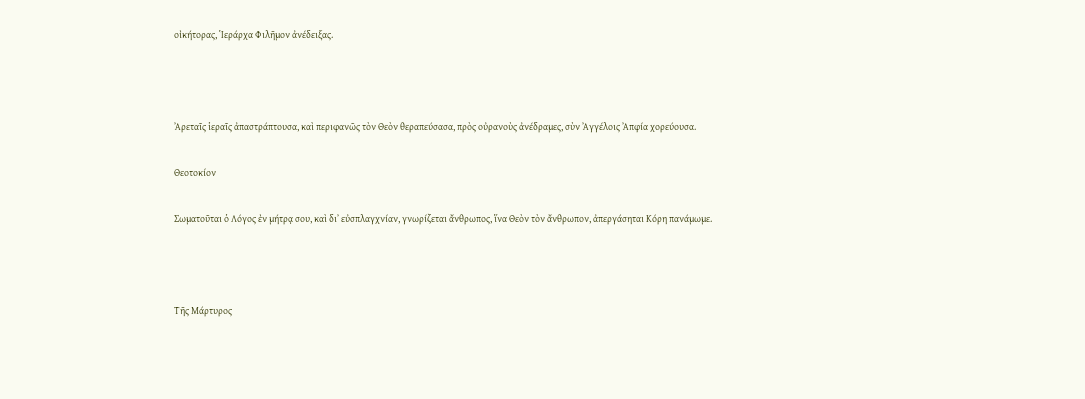οἰκήτορας, Ἱεράρχα Φιλῆμον ἀνέδειξας.



Ἀρεταῖς ἱεραῖς ἀπαστράπτουσα, καὶ περιφανῶς τὸν Θεὸν θεραπεύσασα, πρὸς οὐρανοὺς ἀνέδραμες, σὺν Ἀγγέλοις Ἀπφία χορεύουσα.

Θεοτοκίον

Σωματοῦται ὁ Λόγος ἐν μήτρᾳ σου, καὶ δι᾿ εὐσπλαγχνίαν, γνωρίζεται ἄνθρωπος, ἵνα Θεὸν τὸν ἄνθρωπον, ἀπεργάσηται Κόρη πανάμωμε.



Τῆς Μάρτυρος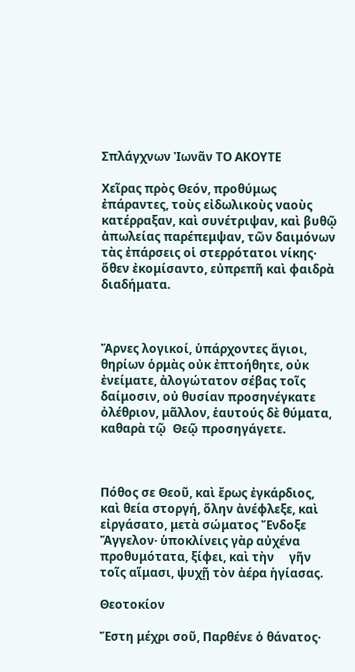Σπλάγχνων Ἰωνᾶν ΤΟ ΑΚΟΥΤΕ

Χεῖρας πρὸς Θεόν, προθύμως ἐπάραντες, τοὺς εἰδωλικοὺς ναοὺς κατέρραξαν, καὶ συνέτριψαν, καὶ βυθῷ  ἀπωλείας παρέπεμψαν, τῶν δαιμόνων τὰς ἐπάρσεις οἱ στερρότατοι νίκης· ὅθεν ἐκομίσαντο, εὐπρεπῆ καὶ φαιδρὰ διαδήματα.



Ἄρνες λογικοί, ὑπάρχοντες ἅγιοι, θηρίων ὁρμὰς οὐκ ἐπτοήθητε, οὐκ ἐνείματε, ἀλογώτατον σέβας τοῖς   δαίμοσιν, οὐ θυσίαν προσηνέγκατε ὀλέθριον, μᾶλλον, ἑαυτούς δὲ θύματα, καθαρὰ τῷ  Θεῷ προσηγάγετε.



Πόθος σε Θεοῦ, καὶ ἔρως ἐγκάρδιος, καὶ θεία στοργή, ὅλην ἀνέφλεξε, καὶ εἰργάσατο, μετὰ σώματος Ἔνδοξε Ἄγγελον· ὑποκλίνεις γὰρ αὐχένα προθυμότατα, ξίφει, καὶ τὴν     γῆν τοῖς αἵμασι, ψυχῇ τὸν ἀέρα ἡγίασας.

Θεοτοκίον

Ἔστη μέχρι σοῦ, Παρθένε ὁ θάνατος·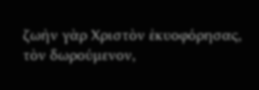ζωὴν γὰρ Χριστὸν ἐκυοφόρησας, τὸν δωρούμενον,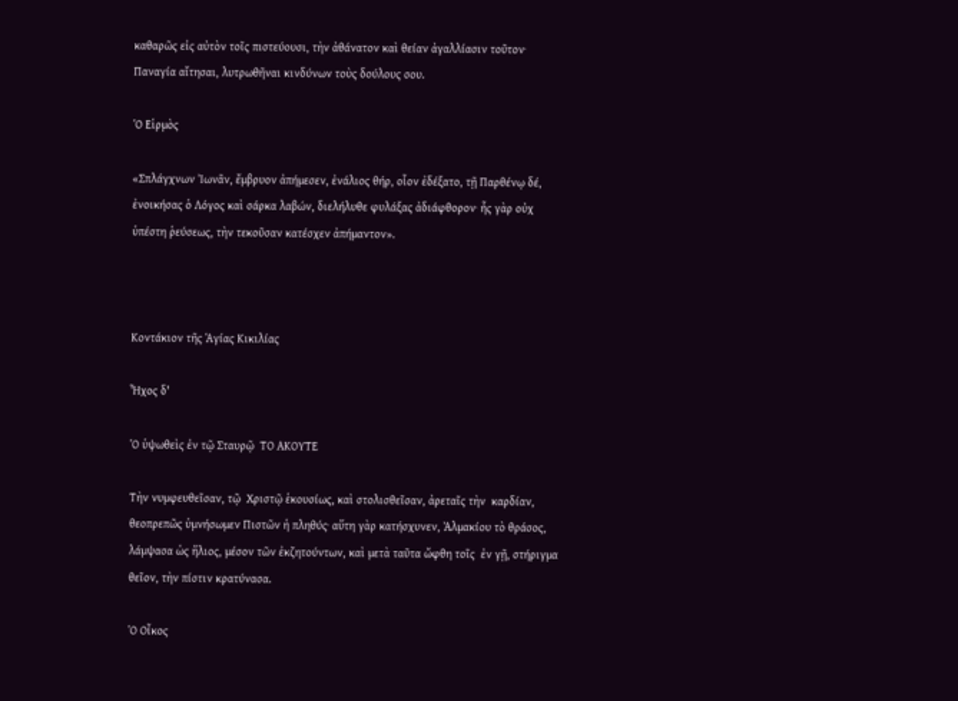καθαρῶς εἰς αὐτὸν τοῖς πιστεύουσι, τὴν ἀθάνατον καὶ θείαν ἀγαλλίασιν τοῦτον· Παναγία αἴτησαι, λυτρωθῆναι κινδύνων τοὺς δούλους σου.

Ὁ Εἱρμὸς

«Σπλάγχνων Ἰωνᾶν, ἔμβρυον ἀπήμεσεν, ἐνάλιος θήρ, οἷον ἐδέξατο, τῇ Παρθένῳ δέ, ἐνοικήσας ὁ Λόγος καὶ σάρκα λαβών, διελήλυθε φυλάξας ἀδιάφθορον· ἧς γὰρ οὐχ ὑπέστη ῥεύσεως, τὴν τεκοῦσαν κατέσχεν ἀπήμαντον».



Κοντάκιον τῆς Ἁγίας Κικιλίας

Ἦχος δ'

Ὁ ὑψωθεὶς ἐν τῷ Σταυρῷ  ΤΟ ΑΚΟΥΤΕ

Τὴν νυμφευθεῖσαν, τῷ  Χριστῷ ἑκουσίως, καὶ στολισθεῖσαν, ἀρεταῖς τὴν  καρδίαν, θεοπρεπῶς ὑμνήσωμεν Πιστῶν ἡ πληθύς· αὕτη γὰρ κατήσχυνεν, Ἀλμακίου τὸ θράσος, λάμψασα ὡς ἥλιος, μέσον τῶν ἐκζητούντων, καὶ μετὰ ταῦτα ὤφθη τοῖς  ἐν γῇ, στήριγμα θεῖον, τὴν πίστιν κρατύνασα.

Ὁ Οἶκος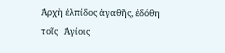Ἀρχὴ ἐλπίδος ἀγαθῆς, ἐδόθη τοῖς   Ἁγίοις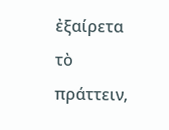ἐξαίρετα τὸ πράττειν,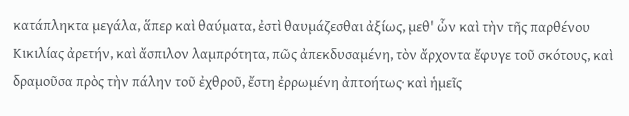κατάπληκτα μεγάλα, ἅπερ καὶ θαύματα, ἐστὶ θαυμάζεσθαι ἀξίως, μεθ' ὧν καὶ τὴν τῆς παρθένου Κικιλίας ἀρετήν, καὶ ἄσπιλον λαμπρότητα, πῶς ἀπεκδυσαμένη, τὸν ἄρχοντα ἔφυγε τοῦ σκότους, καὶ δραμοῦσα πρὸς τὴν πάλην τοῦ ἐχθροῦ, ἔστη ἐρρωμένη ἀπτοήτως· καὶ ἡμεῖς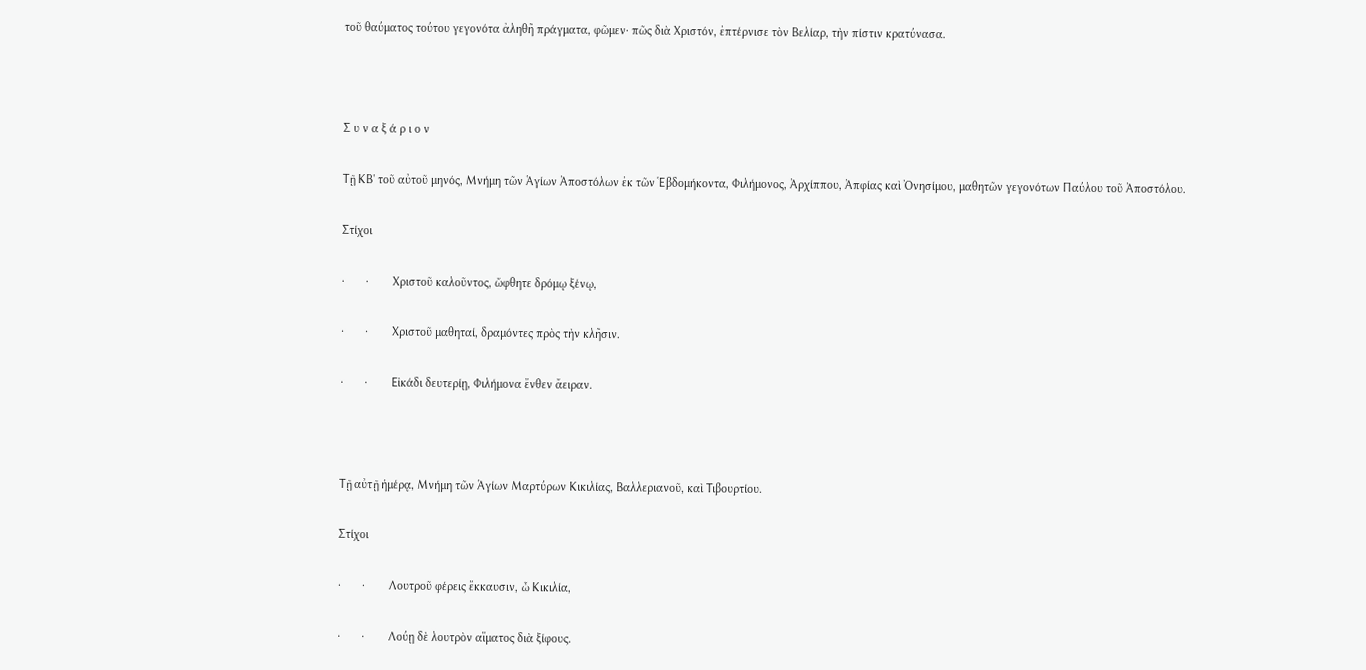τοῦ θαύματος τούτου γεγονότα ἀληθῆ πράγματα, φῶμεν· πῶς διὰ Χριστόν, ἐπτέρνισε τὸν Βελίαρ, τὴν πίστιν κρατύνασα.



Σ υ ν α ξ ά ρ ι ο ν

Τῇ ΚΒ' τοῦ αὐτοῦ μηνός, Μνήμη τῶν Ἁγίων Ἀποστόλων ἐκ τῶν Ἑβδομήκοντα, Φιλήμονος, Ἀρχίππου, Ἀπφίας καὶ Ὀνησίμου, μαθητῶν γεγονότων Παύλου τοῦ Ἀποστόλου.

Στίχοι

·       ·        Χριστοῦ καλοῦντος, ὤφθητε δρόμῳ ξένῳ,

·       ·        Χριστοῦ μαθηταί, δραμόντες πρὸς τὴν κλῆσιν.

·       ·        Εἰκάδι δευτερίῃ, Φιλήμονα ἔνθεν ἄειραν.



Τῇ αὐτῇ ἡμέρᾳ, Μνήμη τῶν Ἁγίων Μαρτύρων Κικιλίας, Βαλλεριανοῦ, καὶ Τιβουρτίου.

Στίχοι

·       ·        Λουτροῦ φέρεις ἔκκαυσιν, ὦ Κικιλία,

·       ·        Λούῃ δὲ λουτρὸν αἵματος διὰ ξίφους.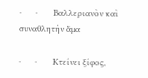·       ·        Βαλλεριανὸν καὶ συναθλητὴν ἅμα

·       ·        Κτείνει ξίφος,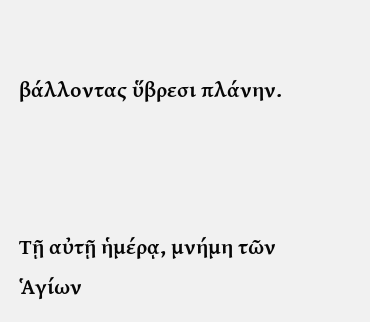βάλλοντας ὕβρεσι πλάνην.



Τῇ αὐτῇ ἡμέρᾳ, μνήμη τῶν Ἁγίων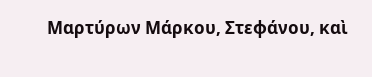Μαρτύρων Μάρκου, Στεφάνου, καὶ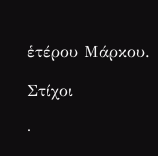ἑτέρου Μάρκου.

Στίχοι

·